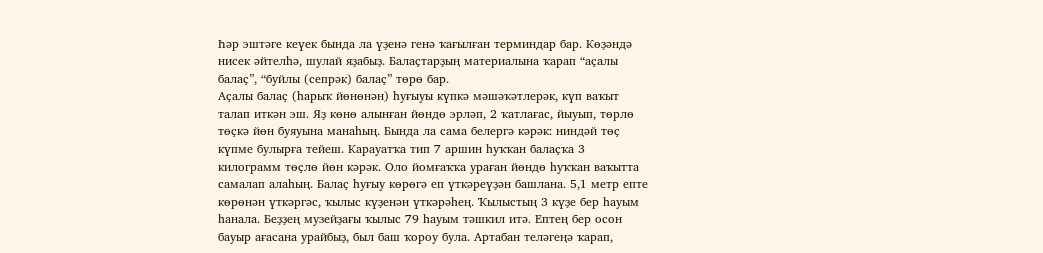Һәр эштәге кеүек бында ла үҙенә генә ҡағылған терминдар бар. Көҙәндә нисек әйтелһә, шулай яҙабыҙ. Балаҫтарҙың материалына ҡарап “аҫалы балаҫ”, “буйлы (сепрәк) балаҫ” төрө бар.
Аҫалы балаҫ (һарыҡ йөнөнән) һуғыуы күпкә мәшәҡәтлерәк, күп ваҡыт талап иткән эш. Яҙ көнө алынған йөндө эрләп, 2 ҡатлағас, йыуып, төрлө төҫкә йөн буяуына манаһың. Бында ла сама белергә кәрәк: ниндәй төҫ күпме булырға тейеш. Карауатҡа тип 7 аршин һуҡҡан балаҫҡа 3 килограмм төҫлө йөн кәрәк. Оло йомғаҡҡа ураған йөндө һуҡҡан ваҡытта самалап алаһың. Балаҫ һуғыу көрөгә еп үткәреүҙән башлана. 5,1 метр епте көрөнән үткәргәс, ҡылыс күҙенән үткәрәһең. Ҡылыстың 3 күҙе бер һауым һанала. Беҙҙең музейҙағы ҡылыс 79 һауым тәшкил итә. Ептең бер осон бауыр ағасана урайбыҙ, был баш ҡороу була. Артабан теләгеңә ҡарап,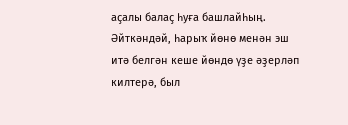аҫалы балаҫ һуға башлайһың. Әйткәндәй, һарыҡ йөнө менән эш итә белгән кеше йөндө үҙе әҙерләп килтерә, был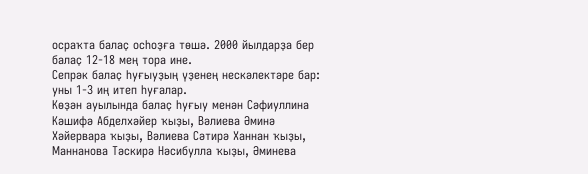осраҡта балаҫ осһоҙға төшә. 2000 йылдарҙа бер балаҫ 12-18 мең тора ине.
Сепрәк балаҫ һуғыуҙың үҙенең нескәлектәре бар: уны 1-3 иң итеп һуғалар.
Көҙән ауылында балаҫ һуғыу менән Сәфиуллина Кәшифә Абделхәйер ҡыҙы, Вәлиева Әминә Хәйервара ҡыҙы, Вәлиева Сәтирә Ханнан ҡыҙы, Маннанова Тәскирә Нәсибулла ҡыҙы, Әминева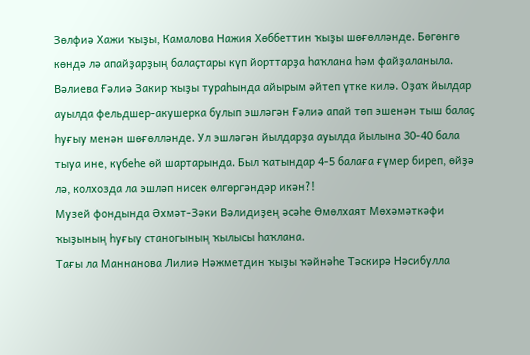Зөлфиә Хажи ҡыҙы, Камалова Нажия Хөббеттин ҡыҙы шөғөлләнде. Бөгөнгө көндә лә апайҙарҙың балаҫтары күп йорттарҙа һаҡлана һәм файҙаланыла.
Вәлиева Ғәлиә Закир ҡыҙы тураһында айырым әйтеп үтке килә. Оҙаҡ йылдар ауылда фельдшер-акушерка булып эшләгән Ғәлиә апай төп эшенән тыш балаҫ һуғыу менән шөғөлләнде. Ул эшләгән йылдарҙа ауылда йылына 30-40 бала тыуа ине, күбеһе өй шартарында. Был ҡатындар 4-5 балаға ғүмер биреп, өйҙә лә, колхозда ла эшләп нисек өлгөргәндәр икән?!
Музей фондында Әхмәт-Зәки Вәлидиҙең әсәһе Өмөлхаят Мөхәмәткәфи ҡыҙының һуғыу станогының ҡылысы һаҡлана.
Тағы ла Маннанова Лилиә Нәжметдин ҡыҙы ҡәйнәһе Тәскирә Нәсибулла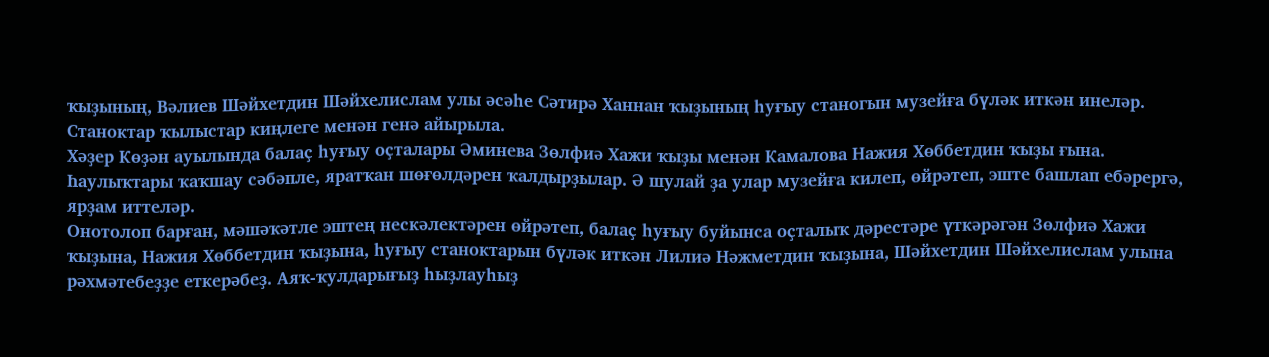ҡыҙының, Вәлиев Шәйхетдин Шәйхелислам улы әсәһе Сәтирә Ханнан ҡыҙының һуғыу станогын музейға бүләк иткән инеләр. Станоктар ҡылыстар киңлеге менән генә айырыла.
Хәҙер Көҙән ауылында балаҫ һуғыу оҫталары Әминева Зөлфиә Хажи ҡыҙы менән Камалова Нажия Хөббетдин ҡыҙы ғына. Һаулыҡтары ҡаҡшау сәбәпле, яратҡан шөғөлдәрен ҡалдырҙылар. Ә шулай ҙа улар музейға килеп, өйрәтеп, эште башлап ебәрергә, ярҙам иттеләр.
Онотолоп барған, мәшәҡәтле эштең нескәлектәрен өйрәтеп, балаҫ һуғыу буйынса оҫталыҡ дәрестәре үткәрәгән Зөлфиә Хажи ҡыҙына, Нажия Хөббетдин ҡыҙына, һуғыу станоктарын бүләк иткән Лилиә Нәжметдин ҡыҙына, Шәйхетдин Шәйхелислам улына рәхмәтебеҙҙе еткерәбеҙ. Аяҡ-ҡулдарығыҙ һыҙлауһыҙ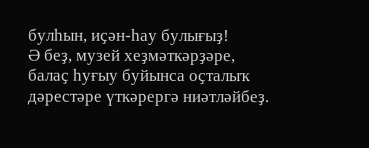булһын, иҫән-һау булығыҙ!
Ә беҙ, музей хеҙмәткәрҙәре, балаҫ һуғыу буйынса оҫталыҡ дәрестәре үткәрергә ниәтләйбеҙ.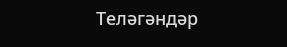Теләгәндәр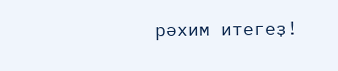рәхим итегеҙ!